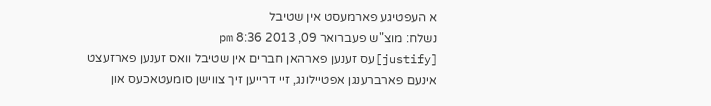א העפטיגע פארמעסט אין שטיבל
נשלח: מוצ"ש פעברואר 09, 2013 8:36 pm
[justify]עס זענען פארהאן חברים אין שטיבל וואס זענען פארזעצט אינעם פארברענגן אפטיילונג, זיי דרייען זיך צווישן סומעטאכעס און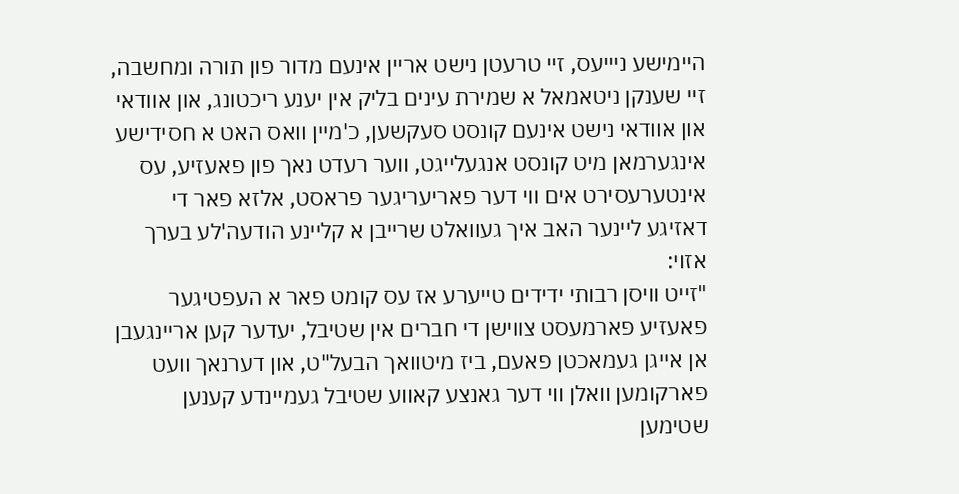היימישע ניייעס, זיי טרעטן נישט אריין אינעם מדור פון תורה ומחשבה, זיי שענקן ניטאמאל א שמירת עינים בליק אין יענע ריכטונג, און אוודאי און אוודאי נישט אינעם קונסט סעקשען, כ'מיין וואס האט א חסידישע אינגערמאן מיט קונסט אנגעלייגט, ווער רעדט נאך פון פאעזיע, עס אינטערעסירט אים ווי דער פאריעריגער פראסט, אלזא פאר די דאזיגע ליינער האב איך געוואלט שרייבן א קליינע הודעה'לע בערך אזוי:
"זייט וויסן רבותי ידידים טייערע אז עס קומט פאר א העפטיגער פאעזיע פארמעסט צווישן די חברים אין שטיבל, יעדער קען אריינגעבן אן אייגן געמאכטן פאעם, ביז מיטוואך הבעל"ט, און דערנאך וועט פארקומען וואלן ווי דער גאנצע קאווע שטיבל געמיינדע קענען שטימען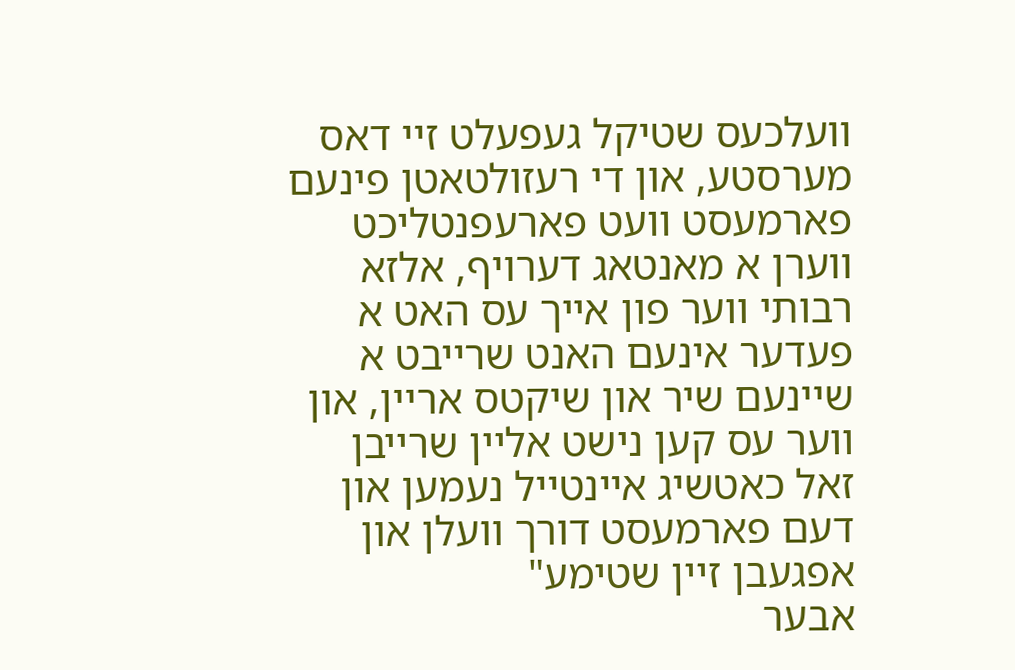וועלכעס שטיקל געפעלט זיי דאס מערסטע, און די רעזולטאטן פינעם פארמעסט וועט פארעפנטליכט ווערן א מאנטאג דערויף, אלזא רבותי ווער פון אייך עס האט א פעדער אינעם האנט שרייבט א שיינעם שיר און שיקטס אריין, און ווער עס קען נישט אליין שרייבן זאל כאטשיג איינטייל נעמען און דעם פארמעסט דורך וועלן און אפגעבן זיין שטימע"
אבער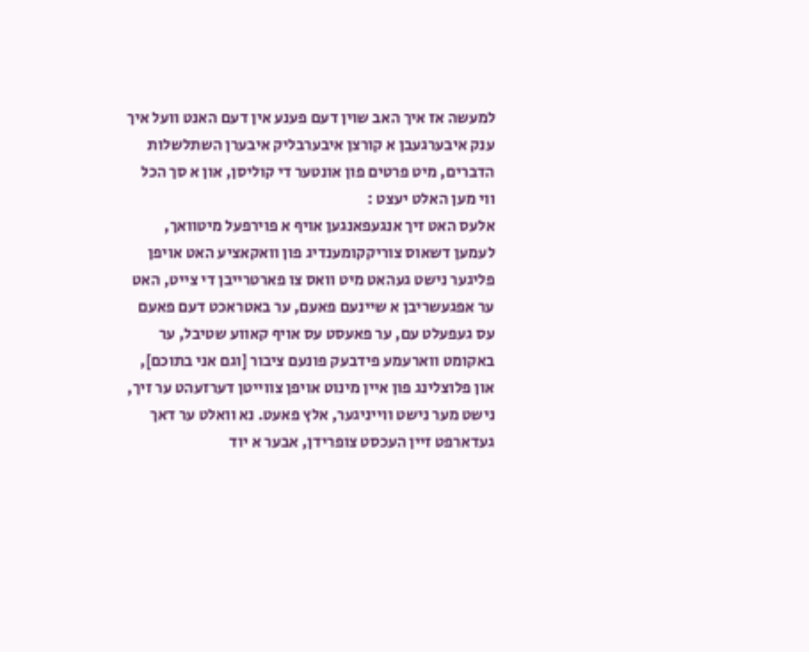למעשה אז איך האב שוין דעם פענע אין דעם האנט וועל איך ענק איבערגעבן א קורצן איבערבליק איבערן השתלשלות הדברים, מיט פרטים פון אונטער די קוליסן, און א סך הכל ווי מען האלט יעצט :
אלעס האט זיך אנגעפאנגען אויף א פוירפעל מיטוואך, לעמען דשאוס צוריקקומענדיג פון וואקאציע האט אויפן פליגער נישט געהאט מיט וואס צו פארטרייבן די צייט, האט ער אפגעשריבן א שיינעם פאעם, ער באטראכט דעם פאעם עס געפעלט עם, ער פאעסט עס אויף קאווע שטיבל, ער באקומט ווארעמע פידבעק פונעם ציבור [וגם אני בתוכם], און פלוצלינג פון איין מינוט אויפן צווייטן דערזעהט ער זיך, נישט מער נישט ווייניגער, אלץ פאעט. נא וואלט ער דאך געדארפט זיין העכסט צופרידן, אבער א יוד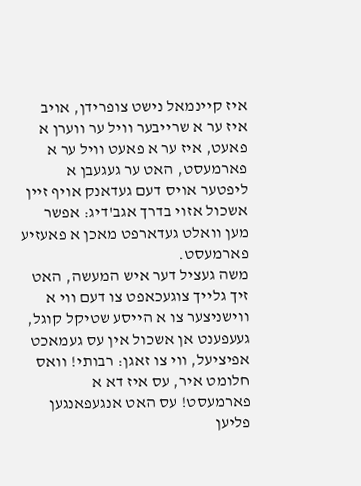איז קיינמאל נישט צופרידן, אויב איז ער א שרייבער וויל ער ווערן א פאעט, איז ער א פאעט וויל ער א פארמעסט, האט ער געגעבן א ליפטער אויס דעם געדאנק אויף זיין אשכול אזוי בדרך אגב'דיג: אפשר מען וואלט געדארפט מאכן א פאעזיע פארמעסט.
משה געציל דער איש המעשה, האט זיך גלייך צוגעכאפט צו דעם ווי א ווישניצער צו א הייסע שטיקל קוגל, געעפענט אן אשכול אין עס געמאכט אפיציעל, ווי צו זאגן: רבותי! וואס חלומט איר, עס איז דא א פארמעסט! עס האט אנגעפאנגען פליען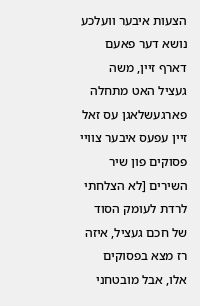הצעות איבער וועלכע נושא דער פאעם דארף זיין, משה געציל האט מתחלה פארגעשלאגן עס זאל זיין עפעס איבער צוויי פסוקים פון שיר השירים [לא הצלחתי לרדת לעומק הסוד של חכם געציל, איזה רז מצא בפסוקים אלו, אבל מובטחני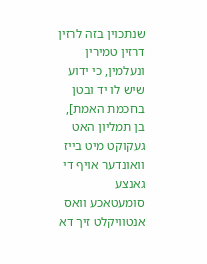שנתכוין בזה לרזין דרזין טמירין ונעלמין, כי ידוע שיש לו יד ובטן בחכמת האמת],
בן תמליון האט געקוקט מיט בייז וואונדער אויף די גאנצע סומעטאכע וואס אנטוויקלט זיך דא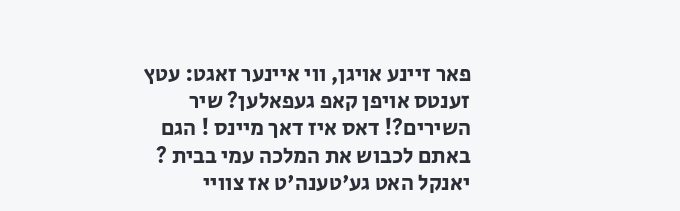פאר זיינע אויגן, ווי איינער זאגט: עטץ זענטס אויפן קאפ געפאלען? שיר השירים?! דאס איז דאך מיינס ! הגם באתם לכבוש את המלכה עמי בבית ?
יאנקל האט גע'טענה'ט אז צוויי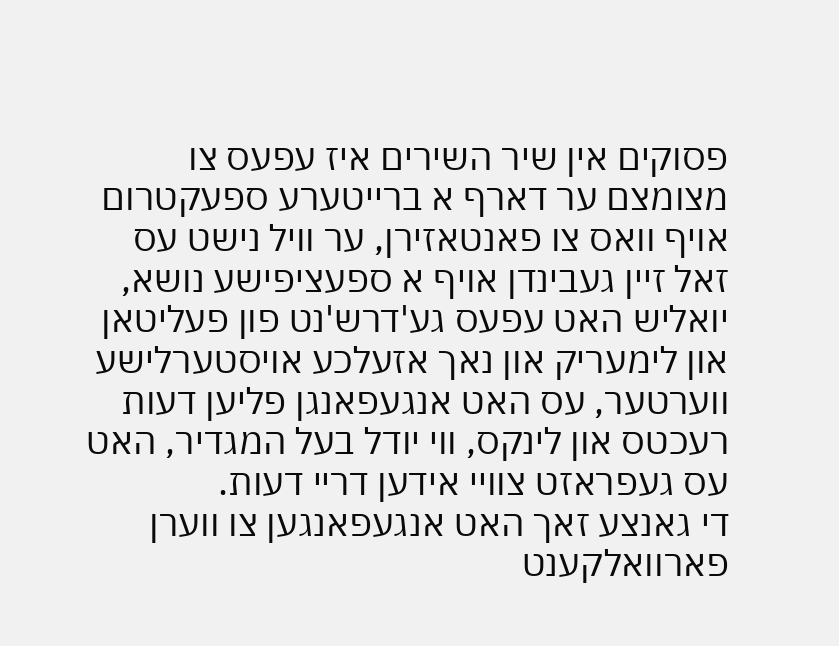פסוקים אין שיר השירים איז עפעס צו מצומצם ער דארף א ברייטערע ספעקטרום אויף וואס צו פאנטאזירן, ער וויל נישט עס זאל זיין געבינדן אויף א ספעציפישע נושא, יואליש האט עפעס גע'דרש'נט פון פעליטאן און לימעריק און נאך אזעלכע אויסטערלישע ווערטער, עס האט אנגעפאנגן פליען דעות רעכטס און לינקס, ווי יודל בעל המגדיר, האט עס געפראזט צוויי אידען דריי דעות.
די גאנצע זאך האט אנגעפאנגען צו ווערן פארוואלקענט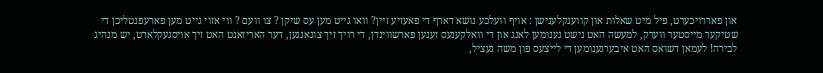און פאררויכערט, פיל מיט שאלות און קווענקלענישן : אויף וועלכע נושא דארף די פאעזיע זיין? וואו גייט מען עס שיקן ? צו וועם ? ווי אזוי גייט מען פארעפנטליכן די שטיקער מייסטער ווערק, למעשה האט נישט גענומען לאנג און די וואלקענעס זענען פארשווינדן, די רויך זיך צוגאנגען, דער האריזאנט האט זיך אויסגעקלארט, יש מנהיג לבירה! לעמאן דשואס האט איבערגענומען די לייצעס פון משה געציל,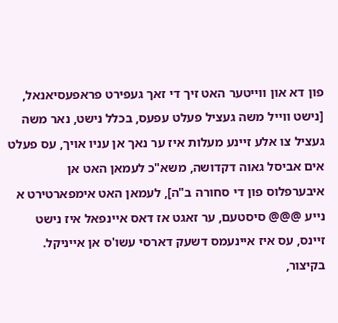פון דא און ווייטער האט זיך די זאך געפירט פראפעסיאנאל, [נישט ווייל משה געציל פעלט עפעס, בכלל נישט, נאר משה געציל צו אלע זיינע מעלות איז ער נאך אן עניו אויך, עס פעלט אים אביסל גאוה דקדושה, משא"כ לעמאן האט אן איבערפלוס פון די סחורה ב"ה], לעמאן האט אימפארטירט א נייע @@@ סיסטעם, ער זאגט אז דאס איינפאל איז נישט זיינס, עס איז איינעמס דשעק דארסי עשו'ס אן אייניקל.
בקיצור,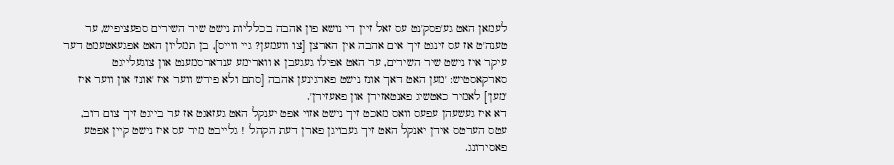לעמאן האט גע'פסק'נט עס זאל זיין די נושא פון אהבה בכלליות נישט שיר השירים ספעציפיש, ער טענה'ט אז עס זינגט זיך אים אהבה אין הארצן [צו וועמען? גיי ווייס], בן תמליון האט אפגעאטעמט דער עיקר איז נישט שיר השירים, ער האט אפילו געגעבן א ווארימע ענדארסמענט און צוגעלייגט סארקאסטיש: 'מען האט דאך אונז נישט פארגינען אהבה [סתם ולא פירש ווער איז 'אונז' און ווער איז 'מען'] לאמיר כאטשיג פאנטאזירן און פאעזירן'.
דא איז געשעהן עפעס וואס מאכט זיך נישט אזוי אפט יענקל האט געזאגט אז ער בייגט זיך צום רוב, עטס הערטס אידן יאנקל האט זיך געבויגן פארן דעת הקהל ! גלייבט מיר עס איז נישט קיין אפטע פאסירונג.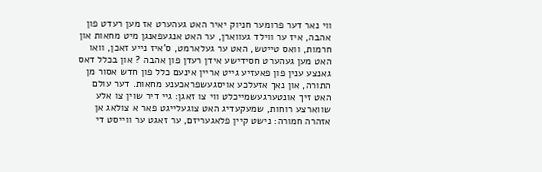ווי נאר דער פרומער חניוק יאיר האט געהערט אז מען רעדט פון אהבה, איז ער ווילד געווארן, ער האט אנגעפאנגן מיט מחאות און חרמות, וואס טייטש, האט ער געלארמט, ס'איז נייע זאכן, וואו האט מען געהערט חסידישע אידן רעדן פון אהבה ? און בכלל דאס גאנצע ענין פון פאעזיע גייט אריין אינעם כלל פון חדש אסור מן התורה, און נאך אזעלכע אויסגעשפראכענע מחאות. דער עולם האט זיך אונטערגעשמייכלט ווי צו זאגן: גיי דיר שוין צו אלע שווארצע רוחות, שמעקעדיג האט צוגעלייגט פאר א צולאג אן אזהרה חמורה: נישט קיין פלאגעריזם, ער זאגט ער ווייסט די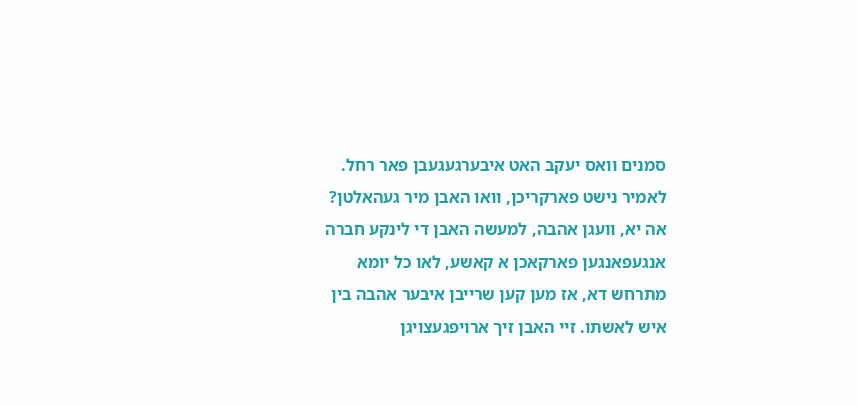סמנים וואס יעקב האט איבערגעגעבן פאר רחל.
לאמיר נישט פארקריכן, וואו האבן מיר געהאלטן? אה יא, וועגן אהבה, למעשה האבן די לינקע חברה אנגעפאנגען פארקאכן א קאשע, לאו כל יומא מתרחש דא, אז מען קען שרייבן איבער אהבה בין איש לאשתו. זיי האבן זיך ארויפגעצויגן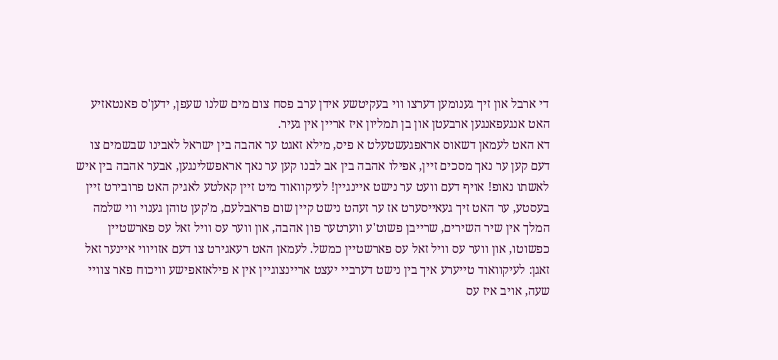די ארבל און זיך גענומען דערצו ווי בעקיטשע אידן ערב פסח צום מים שלנו שעפן, ידען'ס פאנטאזיע האט אנגעפאנגען ארבעטן און בן תמליון איז אריין אין געיר.
דא האט לעמאן דשאוס אראפגעשטעלט א פיס, מילא זאגט ער אהבה בין ישראל לאבינו שבשמים צו דעם קען ער נאך מסכים זיין, אפילו אהבה בין אב לבנו קען ער נאך אראפשלינגען, אבער אהבה בין איש לאשתו נאופ! אויף דעם וועט ער נישט איינגיין! לעיקוואוד מיט זיין קאלטע לאגיק האט פרובירט זיין בעסטע, ער האט זיך געאייסערט אז ער זעהט נישט קיין שום פראבלעם, מ'קען טוהן גענוי ווי שלמה המלך אין שיר השירים, שרייבן פשוט'ע ווערטער פון אהבה, און ווער עס וויל זאל עס פארשטיין כפשוטו, און ווער עס וויל זאל עס פארשטיין כמשל. לעמאן האט רעאגירט צו דעם אזויווי איינער זאל זאגן: לעיקוואוד טייערע איך בין נישט דערביי יעצט אריינצוגיין אין א פילאזאפישע וויכוח פאר צוויי שעה, אויב איז עס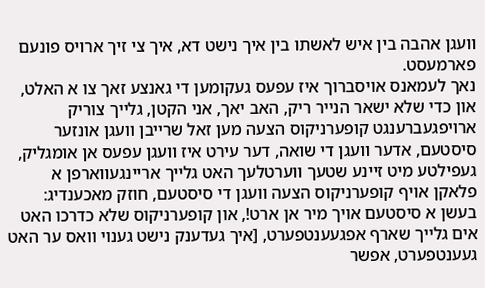וועגן אהבה בין איש לאשתו בין איך נישט דא, איך צי זיך ארויס פונעם פארמעסט.
נאך לעמאנס אויסברוך איז עפעס געקומען די גאנצע זאך צו א האלט, און כדי שלא ישאר הנייר ריק, האב יאך, אני הקטן, גלייך צוריק ארויפגעברענגט קופערניקוס הצעה מען זאל שרייבן וועגן אונזער סיסטעם, אדער וועגן די שואה, דער עירט איז וועגן עפעס אן אומגליק, געפילטע מיט זיינע שטעך ווערטלעך האט גלייך אריינגעווארפן א פלאקן אויף קופערניקוס הצעה וועגן די סיסטעם, חוזק מאכענדיג: בעשן א סיסטעם אויך מיר אן ארט!, און קופערניקוס שלא כדרכו האט אים גלייך שארף אפגעענטפערט, [איך געדענק נישט גענוי וואס ער האט געענטפערט, אפשר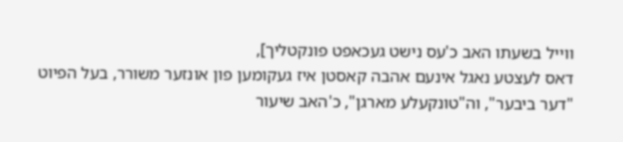ווייל בשעתו האב כ'עס נישט געכאפט פונקטליך],
דאס לעצטע נאגל אינעם אהבה קאסטן איז געקומען פון אונזער משורר, בעל הפיוט "דער ביבער", וה"טונקעלע מארגן", כ'האב שיעור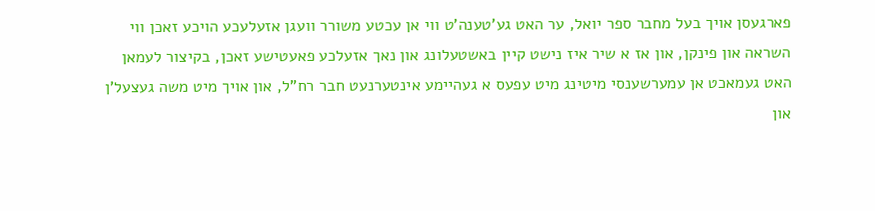פארגעסן אויך בעל מחבר ספר יואל, ער האט גע'טענה'ט ווי אן עכטע משורר וועגן אזעלעכע הויכע זאכן ווי השראה און פינקן, און אז א שיר איז נישט קיין באשטעלונג און נאך אזעלכע פאעטישע זאכן, בקיצור לעמאן האט געמאכט אן עמערשענסי מיטינג מיט עפעס א געהיימע אינטערנעט חבר רח"ל, און אויך מיט משה געצעל'ן און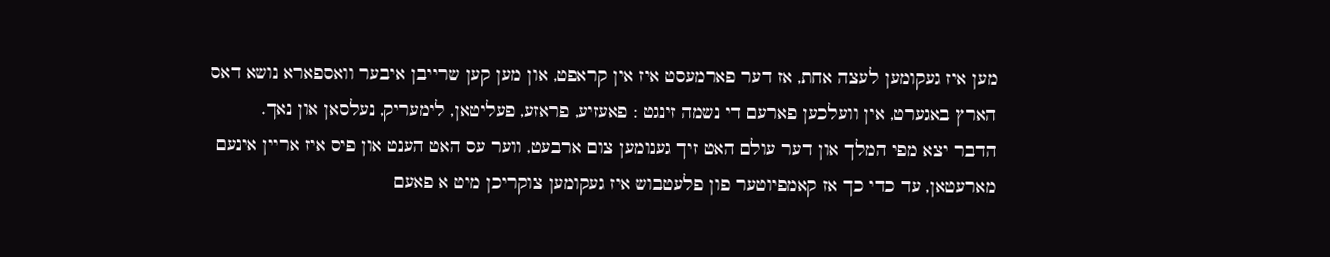מען איז געקומען לעצה אחת, אז דער פארמעסט איז אין קראפט, און מען קען שרייבן איבער וואספארא נושא דאס הארץ באגערט, אין וועלכען פארעם די נשמה זינגט : פאעזיע, פראזע, פעליטאן, לימעריק, נעלסאן און נאך.
הדבר יצא מפי המלך און דער עולם האט זיך גענומען צום ארבעט, ווער עס האט הענט און פיס איז אריין אינעם מארעטאן, עד כדי כך אז קאמפיוטער פון פלעטבוש איז געקומען צוקריכן מיט א פאעם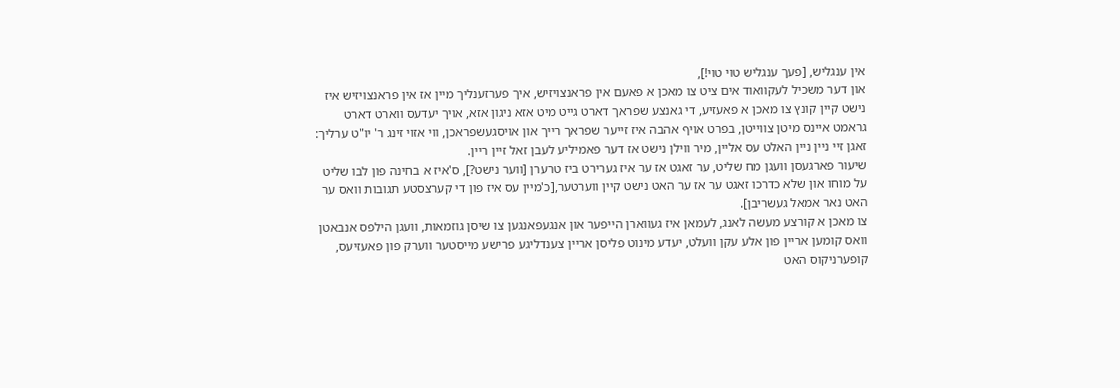אין ענגליש, [פעך ענגליש טוי טוי!],
און דער משכיל לעקוואוד אים ציט צו מאכן א פאעם אין פראנצויזיש, איך פערזענליך מיין אז אין פראנצויזיש איז נישט קיין קונץ צו מאכן א פאעזיע, די גאנצע שפראך דארט גייט מיט אזא ניגון אזא, אויך יעדעס ווארט דארט גראמט איינס מיטן צווייטן, בפרט אויף אהבה איז זייער שפראך רייך און אויסגעשפראכן, ווי אזוי זינג ר' יו"ט ערליך: זאגן זיי ניין ניין האלט עס אליין, מיר ווילן נישט אז דער פאמיליע לעבן זאל זיין ריין.
שיעור פארגעסן וועגן מח שליט, ער זאגט אז ער איז גערירט ביז טרערן [ווער נישט?], ס'איז א בחינה פון לבו שליט על מוחו און שלא כדרכו זאגט ער אז ער האט נישט קיין ווערטער,[כ'מיין עס איז פון די קערצסטע תגובות וואס ער האט נאר אמאל געשריבן].
צו מאכן א קורצע מעשה לאנג, לעמאן איז געווארן הייפער און אנגעפאנגען צו שיסן גוזמאות, וועגן הילפס אנבאטן וואס קומען אריין פון אלע עקן וועלט, יעדע מינוט פליסן אריין צענדליגע פרישע מייסטער ווערק פון פאעזיעס, קופערניקוס האט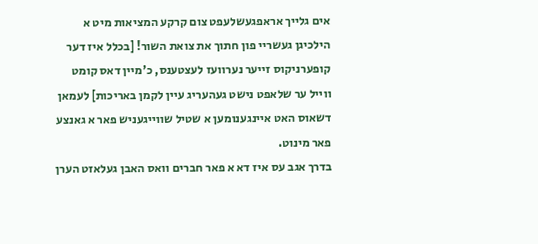אים גלייך אראפגעשלעפט צום קרקע המציאות מיט א הילכיגן געשריי פון חתוך את צואת השור! [בכלל איז דער קופערניקוס זייער נערוועז לעצטענס, כ'מיין דאס קומט ווייל ער שלאפט נישט געהעריג עיין לקמן באריכות] לעמאן דשאוס האט איינגענומען א שטיל שווייגעניש פאר א גאנצע פאר מינוט.
בדרך אגב עס איז דא א פאר חברים וואס האבן געלאזט הערן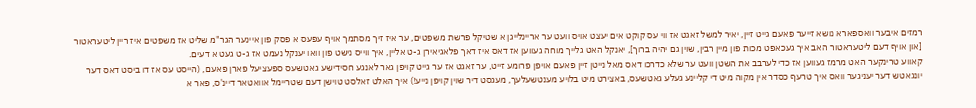רמזים איבער וואספארא נושא זייער פאעם גייט זיין, יאיר למשל זאגט אז ווי עס קוקט אים יעצט אויס וועט ער אריינלייגן א שטיקל פרשת משפטים, ער איז זיך מסתמך אויף עפעס א פסק פון איינער הגר"מ שליט אז משפטים איז ריין ליטעראטור [און אויף דעם ליטעראטור האב איך געכאפט מכות פון מיין רבין, שוין גם יהיה ברוך], יאנקל האט גלייך מוחה געווען אז דאס איז דאך פלאגיאירן ג-ט אליין, איך ווייס נישט פון וואו יענקל נעמט אז ג-ט געט א דעים.
קאווע טרינקער האט מרמז געווען אז כדי לערבב את השטן וועט ער שלא כדרכו דאס מאל נייטן זיין פאעם אויפן פרומע זייט, ער זאגט אז ער גייט קויפן גאר לאנגע חסידישע גאטשעס ספעציעל פארן פאעם, (הייסט עס אז דו ביסט דאס דער יונגאטש דער יעניגער וואס איך טרעף כסדר אין מקוה מיט די קליינע געלע גאטשעס, באצירט מיט בלויע מענטשעלעך, מעגסט דיר שוין קויפן נייע!) איך האלט זאלסט טוישן דעם שטריימל אוואטאר דיינ'ס, פאר א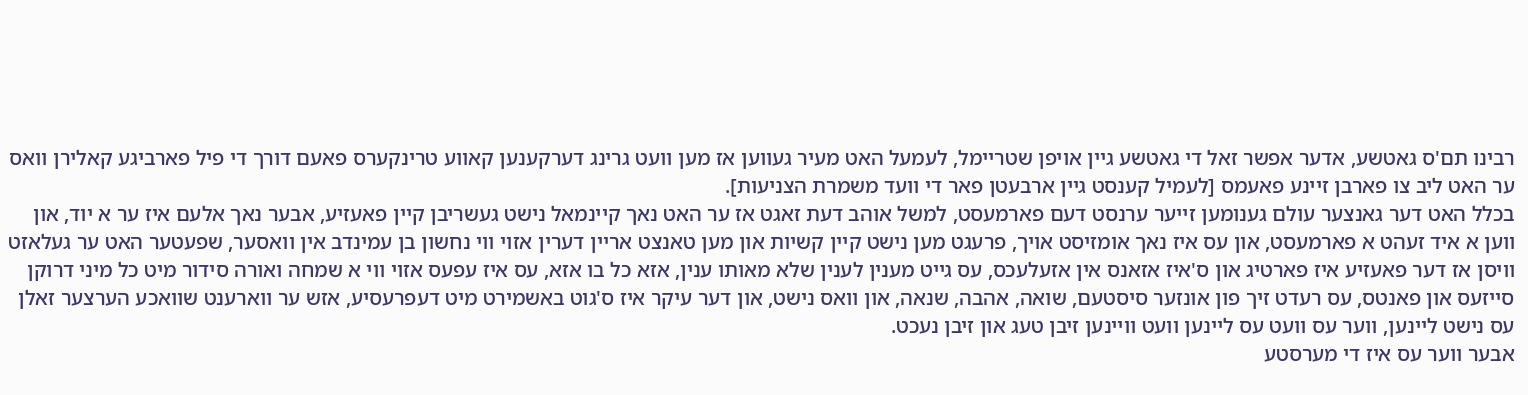רבינו תם'ס גאטשע, אדער אפשר זאל די גאטשע גיין אויפן שטריימל, לעמעל האט מעיר געווען אז מען וועט גרינג דערקענען קאווע טרינקערס פאעם דורך די פיל פארביגע קאלירן וואס ער האט ליב צו פארבן זיינע פאעמס [לעמיל קענסט גיין ארבעטן פאר די וועד משמרת הצניעות].
בכלל האט דער גאנצער עולם גענומען זייער ערנסט דעם פארמעסט, למשל אוהב דעת זאגט אז ער האט נאך קיינמאל נישט געשריבן קיין פאעזיע, אבער נאך אלעם איז ער א יוד, און ווען א איד זעהט א פארמעסט, און עס איז נאך אומזיסט אויך, פרעגט מען נישט קיין קשיות און מען טאנצט אריין דערין אזוי ווי נחשון בן עמינדב אין וואסער, שפעטער האט ער געלאזט וויסן אז דער פאעזיע איז פארטיג און ס'איז אזאנס אין אזעלעכס, עס גייט מענין לענין שלא מאותו ענין, אזא כל בו אזא, עס איז עפעס אזוי ווי א שמחה ואורה סידור מיט כל מיני דרוקן סייזעס און פאנטס, עס רעדט זיך פון אונזער סיסטעם, שואה, אהבה, שנאה, און וואס נישט, און דער עיקר איז ס'גוט באשמירט מיט דעפרעסיע, אזש ער ווארענט שוואכע הערצער זאלן עס נישט ליינען, ווער עס וועט עס ליינען וועט וויינען זיבן טעג און זיבן נעכט.
אבער ווער עס איז די מערסטע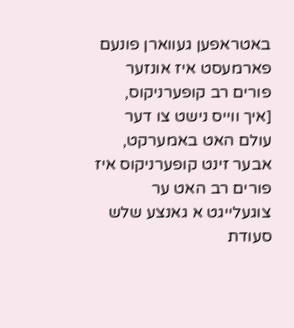באטראפען געווארן פונעם פארמעסט איז אונזער פורים רב קופערניקוס, [איך ווייס נישט צו דער עולם האט באמערקט, אבער זינט קופערניקוס איז פורים רב האט ער צוגעלייגט א גאנצע שלש סעודת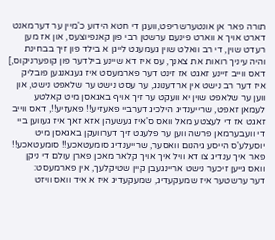תורה פאר אן אונטערשריפט,וועגן די חטא הידוע כ'מיין ער דערמאנט דארט אויך א ווארט פינעם ערשטן רבי פון קאנפיוצעס, און אז מען רעדט שוין, די רב וואלט שוין געמעגט לייגן א בילד פון זיך בבחינת והיה עיניך רואות את צאנך, עס איז דא שיינע בילדער פון קופערניקוס,] דאס ווייב זיינע זאגט אז זינט דער פארמעסט איז געגאנגען פובליק איז דער רב נישט אין ארדענונג, ער עסט נישט ער שלאפט נישט, און ווען ער שלאפט שוין יא וועקט ער זיך אויף באגאסן מיט קאלטע לעמאן זאפט, שרייענדיג הילכיג דערביי פאעזיע!! פאעזיע!!, דאס ווייב זאגט אז די לעצטע מאל וואס ס'איז געשעהן אזא זאך איז געווען ביי די וועבערמאן פרשה ווען ער פלעגט זיך דערוועקן באגאסן מיט יוסעלע'ס הייסע גיהנום וואסער, שרייענדיג סומעטאכע!! סומעטאכע!!
פאר איך ענדיג צו דא וויל איך אויך קלאר מאכן פארן עולם די ניקן וואס גייען זיכער נישט אריינגעבן קיין שטיקלעך, אין פארמעסט:
דער ערשטער איז שמעקעדיג, שמעקעדיג איז א איד וואס וויזט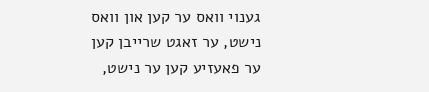גענוי וואס ער קען און וואס נישט, ער זאגט שרייבן קען ער פאעזיע קען ער נישט,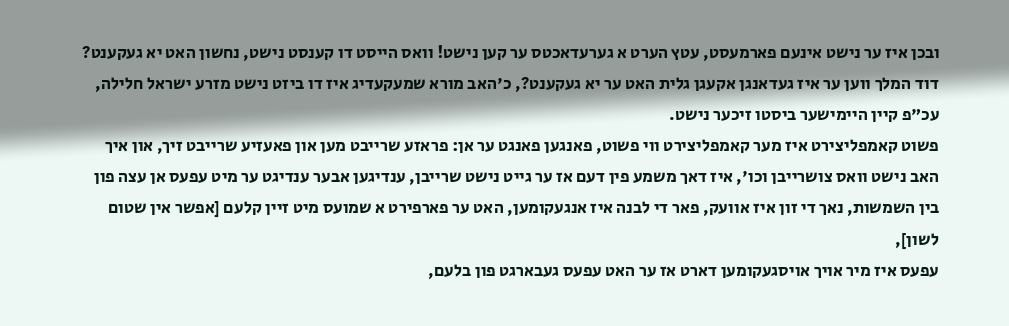ובכן איז ער נישט אינעם פארמעסט, עטץ הערט א גערעדאכטס ער קען נישט! וואס הייסט דו קענסט נישט, נחשון האט יא געקענט? דוד המלך ווען ער איז געדאנגן אקעגן גלית האט ער יא געקענט?, כ'האב מורא שמעקעדיג איז דו ביזט נישט מזרע ישראל חלילה, עכ"פ קיין היימישער ביסטו זיכער נישט.
פשוט קאמפליצירט איז מער קאמפליצירט ווי פשוט, פאנגען פאנגט ער אן: פראזע שרייבט מען און פאעזיע שרייבט זיך, און איך האב נישט וואס צושרייבן וכו', איז דאך משמע פין דעם אז ער גייט נישט שרייבן, ענדיגען אבער ענדיגט ער מיט עפעס אן עצה פון בין השמשות, נאך די זון איז אוועק, פאר די לבנה איז אנגעקומען, האט ער פארפירט א שמועס מיט זיין קלעם [אפשר אין שטום לשון],
עפעס איז מיר אויך אויסגעקומען דארט אז ער האט עפעס געבארגט פון בלעם,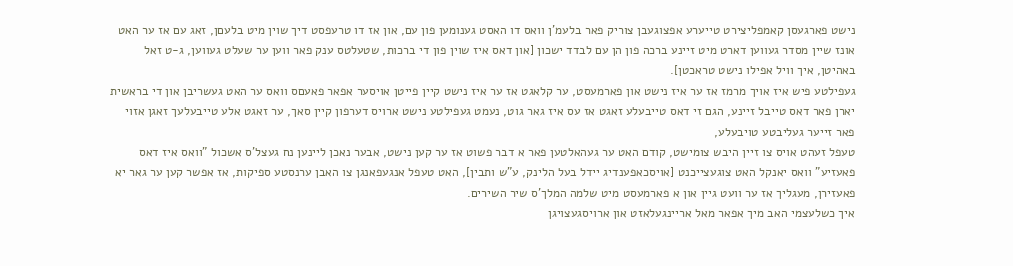נישט פארגעסן קאמפליצירט טייערע אפצוגעבן צוריק פאר בלעמ'ן וואס דו האסט גענומען פון עם, און אז דו טרעפסט דיך שוין מיט בלעםן, זאג עם אז ער האט אונז שיין מסדר געווען דארט מיט זיינע ברכה פון הן עם לבדד ישכון [און דאס איז שוין פון די ברכות, שטעלטס ענק פאר ווען ער שעלט געווען, ג-ט זאל באהיטן, איך וויל אפילו נישט טראכטן].
געפילטע פיש איז אויך מרמז אז ער איז נישט און פארמעסט, ער קלאגט אז ער איז נישט קיין פייטן אויסער אפאר פאעםס וואס ער האט געשריבן און די בראשית יארן פאר דאס טייבל זיינע, הגם זי דאס טייבעלע זאגט אז עס איז גאר גוט, נעמט געפילטע נישט ארויס דערפון קיין סאך, ער זאגט אלע טייבעלעך זאגן אזוי פאר זייער געליבטע טויבעלע,
טעפל זעהט אויס צו זיין היבש צומישט, קודם האט ער געהאלטען פאר א דבר פשוט אז ער קען נישט, אבער נאכן ליינען נח געצל'ס אשכול "וואס איז דאס פאעזיע" וואס יאנקל האט צוגעצייכנט [אויסכאפענדיג יידל בעל הלינק, ע"ש ותבין], האט טעפל אנגעפאנגן צו האבן ערנסטע ספיקות, אז אפשר קען ער גאר יא פאעזירן, מעגליך אז ער וועט גיין און א פארמעסט מיט שלמה המלך'ס שיר השירים.
איך כשלעצמי האב מיך אפאר מאל אריינגעלאזט און ארויסגעצויגן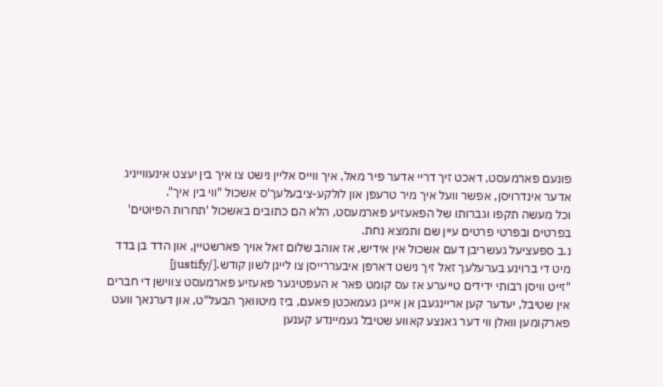פונעם פארמעסט, דאכט זיך דריי אדער פיר מאל, איך ווייס אליין נישט צו איך בין יעצט אינעווייניג אדער אינדרויסן, אפשר וועל איך מיר טרעפן און לולקע-ציבעלעך'ס אשכול "ווי בין איך".
וכל מעשה תקפו וגברותו של הפאעזיע פארמעסט, הלא הם כתובים באשכול 'תחרות הפיוטים' בפרטים ובפרטי פרטים עיין שם ותמצא נחת.
נ.ב ספעציעל געשריבן דעם אשכול אין אידיש, אז אוהב שלום זאל אויך פארשטיין, און הדד בן בדד מיט די ברוינע בערעלעך זאל זיך נישט דארפן איבעררייסן צו ליינן לשון קודש.[/justify]
"זייט וויסן רבותי ידידים טייערע אז עס קומט פאר א העפטיגער פאעזיע פארמעסט צווישן די חברים אין שטיבל, יעדער קען אריינגעבן אן אייגן געמאכטן פאעם, ביז מיטוואך הבעל"ט, און דערנאך וועט פארקומען וואלן ווי דער גאנצע קאווע שטיבל געמיינדע קענען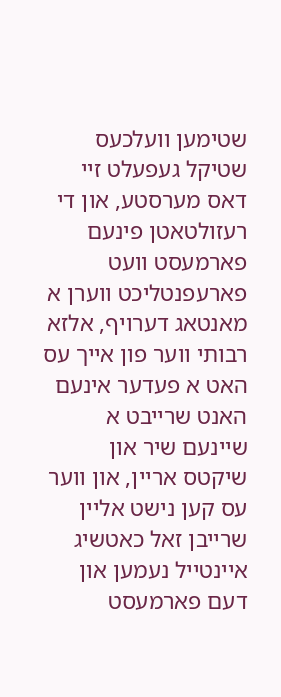שטימען וועלכעס שטיקל געפעלט זיי דאס מערסטע, און די רעזולטאטן פינעם פארמעסט וועט פארעפנטליכט ווערן א מאנטאג דערויף, אלזא רבותי ווער פון אייך עס האט א פעדער אינעם האנט שרייבט א שיינעם שיר און שיקטס אריין, און ווער עס קען נישט אליין שרייבן זאל כאטשיג איינטייל נעמען און דעם פארמעסט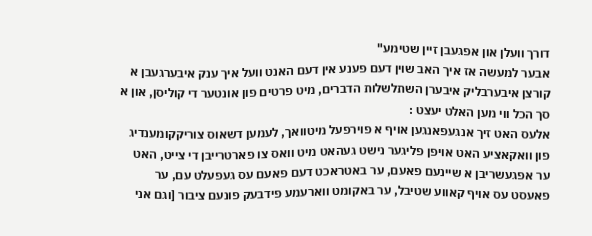דורך וועלן און אפגעבן זיין שטימע"
אבער למעשה אז איך האב שוין דעם פענע אין דעם האנט וועל איך ענק איבערגעבן א קורצן איבערבליק איבערן השתלשלות הדברים, מיט פרטים פון אונטער די קוליסן, און א סך הכל ווי מען האלט יעצט :
אלעס האט זיך אנגעפאנגען אויף א פוירפעל מיטוואך, לעמען דשאוס צוריקקומענדיג פון וואקאציע האט אויפן פליגער נישט געהאט מיט וואס צו פארטרייבן די צייט, האט ער אפגעשריבן א שיינעם פאעם, ער באטראכט דעם פאעם עס געפעלט עם, ער פאעסט עס אויף קאווע שטיבל, ער באקומט ווארעמע פידבעק פונעם ציבור [וגם אני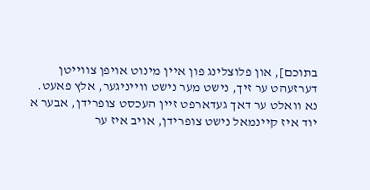בתוכם], און פלוצלינג פון איין מינוט אויפן צווייטן דערזעהט ער זיך, נישט מער נישט ווייניגער, אלץ פאעט. נא וואלט ער דאך געדארפט זיין העכסט צופרידן, אבער א יוד איז קיינמאל נישט צופרידן, אויב איז ער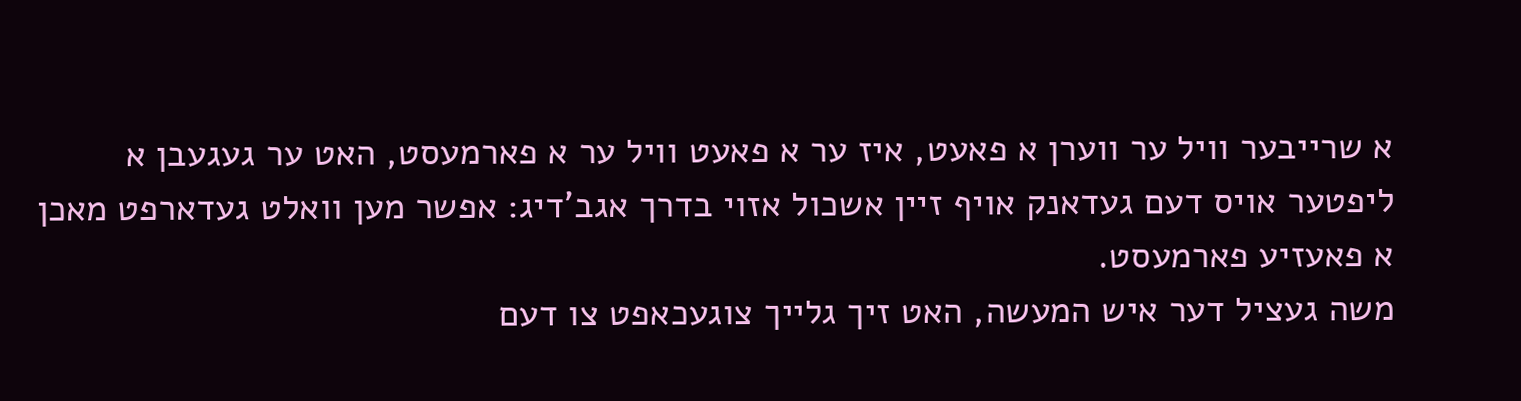א שרייבער וויל ער ווערן א פאעט, איז ער א פאעט וויל ער א פארמעסט, האט ער געגעבן א ליפטער אויס דעם געדאנק אויף זיין אשכול אזוי בדרך אגב'דיג: אפשר מען וואלט געדארפט מאכן א פאעזיע פארמעסט.
משה געציל דער איש המעשה, האט זיך גלייך צוגעכאפט צו דעם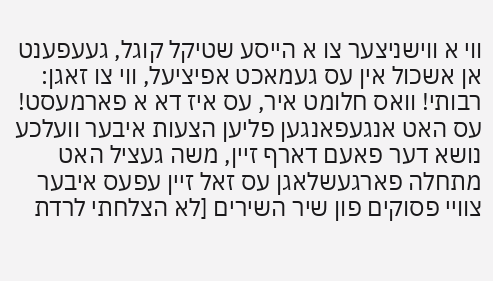ווי א ווישניצער צו א הייסע שטיקל קוגל, געעפענט אן אשכול אין עס געמאכט אפיציעל, ווי צו זאגן: רבותי! וואס חלומט איר, עס איז דא א פארמעסט! עס האט אנגעפאנגען פליען הצעות איבער וועלכע נושא דער פאעם דארף זיין, משה געציל האט מתחלה פארגעשלאגן עס זאל זיין עפעס איבער צוויי פסוקים פון שיר השירים [לא הצלחתי לרדת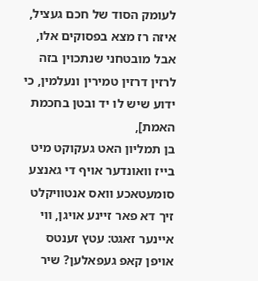לעומק הסוד של חכם געציל, איזה רז מצא בפסוקים אלו, אבל מובטחני שנתכוין בזה לרזין דרזין טמירין ונעלמין, כי ידוע שיש לו יד ובטן בחכמת האמת],
בן תמליון האט געקוקט מיט בייז וואונדער אויף די גאנצע סומעטאכע וואס אנטוויקלט זיך דא פאר זיינע אויגן, ווי איינער זאגט: עטץ זענטס אויפן קאפ געפאלען? שיר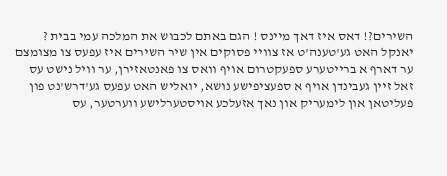השירים?! דאס איז דאך מיינס ! הגם באתם לכבוש את המלכה עמי בבית ?
יאנקל האט גע'טענה'ט אז צוויי פסוקים אין שיר השירים איז עפעס צו מצומצם ער דארף א ברייטערע ספעקטרום אויף וואס צו פאנטאזירן, ער וויל נישט עס זאל זיין געבינדן אויף א ספעציפישע נושא, יואליש האט עפעס גע'דרש'נט פון פעליטאן און לימעריק און נאך אזעלכע אויסטערלישע ווערטער, עס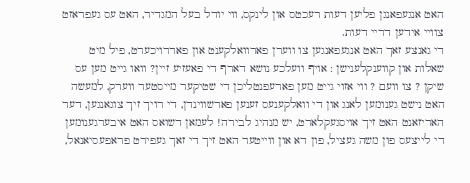האט אנגעפאנגן פליען דעות רעכטס און לינקס, ווי יודל בעל המגדיר, האט עס געפראזט צוויי אידען דריי דעות.
די גאנצע זאך האט אנגעפאנגען צו ווערן פארוואלקענט און פאררויכערט, פיל מיט שאלות און קווענקלענישן : אויף וועלכע נושא דארף די פאעזיע זיין? וואו גייט מען עס שיקן ? צו וועם ? ווי אזוי גייט מען פארעפנטליכן די שטיקער מייסטער ווערק, למעשה האט נישט גענומען לאנג און די וואלקענעס זענען פארשווינדן, די רויך זיך צוגאנגען, דער האריזאנט האט זיך אויסגעקלארט, יש מנהיג לבירה! לעמאן דשואס האט איבערגענומען די לייצעס פון משה געציל, פון דא און ווייטער האט זיך די זאך געפירט פראפעסיאנאל,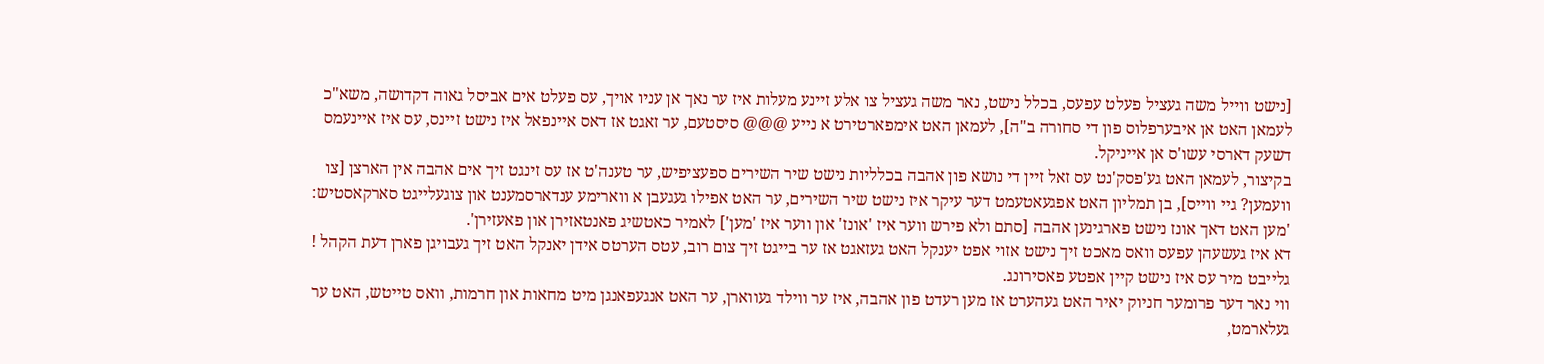[נישט ווייל משה געציל פעלט עפעס, בכלל נישט, נאר משה געציל צו אלע זיינע מעלות איז ער נאך אן עניו אויך, עס פעלט אים אביסל גאוה דקדושה, משא"כ לעמאן האט אן איבערפלוס פון די סחורה ב"ה], לעמאן האט אימפארטירט א נייע @@@ סיסטעם, ער זאגט אז דאס איינפאל איז נישט זיינס, עס איז איינעמס דשעק דארסי עשו'ס אן אייניקל.
בקיצור, לעמאן האט גע'פסק'נט עס זאל זיין די נושא פון אהבה בכלליות נישט שיר השירים ספעציפיש, ער טענה'ט אז עס זינגט זיך אים אהבה אין הארצן [צו וועמען? גיי ווייס], בן תמליון האט אפגעאטעמט דער עיקר איז נישט שיר השירים, ער האט אפילו געגעבן א ווארימע ענדארסמענט און צוגעלייגט סארקאסטיש: 'מען האט דאך אונז נישט פארגינען אהבה [סתם ולא פירש ווער איז 'אונז' און ווער איז 'מען'] לאמיר כאטשיג פאנטאזירן און פאעזירן'.
דא איז געשעהן עפעס וואס מאכט זיך נישט אזוי אפט יענקל האט געזאגט אז ער בייגט זיך צום רוב, עטס הערטס אידן יאנקל האט זיך געבויגן פארן דעת הקהל ! גלייבט מיר עס איז נישט קיין אפטע פאסירונג.
ווי נאר דער פרומער חניוק יאיר האט געהערט אז מען רעדט פון אהבה, איז ער ווילד געווארן, ער האט אנגעפאנגן מיט מחאות און חרמות, וואס טייטש, האט ער געלארמט,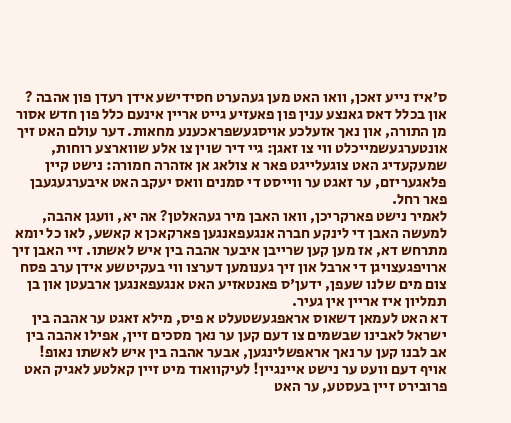ס'איז נייע זאכן, וואו האט מען געהערט חסידישע אידן רעדן פון אהבה ? און בכלל דאס גאנצע ענין פון פאעזיע גייט אריין אינעם כלל פון חדש אסור מן התורה, און נאך אזעלכע אויסגעשפראכענע מחאות. דער עולם האט זיך אונטערגעשמייכלט ווי צו זאגן: גיי דיר שוין צו אלע שווארצע רוחות, שמעקעדיג האט צוגעלייגט פאר א צולאג אן אזהרה חמורה: נישט קיין פלאגעריזם, ער זאגט ער ווייסט די סמנים וואס יעקב האט איבערגעגעבן פאר רחל.
לאמיר נישט פארקריכן, וואו האבן מיר געהאלטן? אה יא, וועגן אהבה, למעשה האבן די לינקע חברה אנגעפאנגען פארקאכן א קאשע, לאו כל יומא מתרחש דא, אז מען קען שרייבן איבער אהבה בין איש לאשתו. זיי האבן זיך ארויפגעצויגן די ארבל און זיך גענומען דערצו ווי בעקיטשע אידן ערב פסח צום מים שלנו שעפן, ידען'ס פאנטאזיע האט אנגעפאנגען ארבעטן און בן תמליון איז אריין אין געיר.
דא האט לעמאן דשאוס אראפגעשטעלט א פיס, מילא זאגט ער אהבה בין ישראל לאבינו שבשמים צו דעם קען ער נאך מסכים זיין, אפילו אהבה בין אב לבנו קען ער נאך אראפשלינגען, אבער אהבה בין איש לאשתו נאופ! אויף דעם וועט ער נישט איינגיין! לעיקוואוד מיט זיין קאלטע לאגיק האט פרובירט זיין בעסטע, ער האט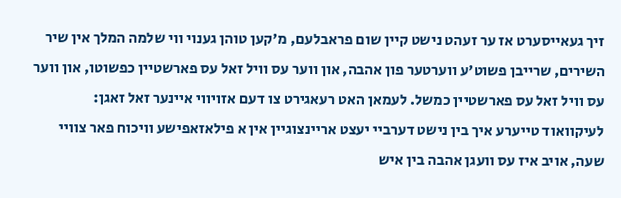זיך געאייסערט אז ער זעהט נישט קיין שום פראבלעם, מ'קען טוהן גענוי ווי שלמה המלך אין שיר השירים, שרייבן פשוט'ע ווערטער פון אהבה, און ווער עס וויל זאל עס פארשטיין כפשוטו, און ווער עס וויל זאל עס פארשטיין כמשל. לעמאן האט רעאגירט צו דעם אזויווי איינער זאל זאגן: לעיקוואוד טייערע איך בין נישט דערביי יעצט אריינצוגיין אין א פילאזאפישע וויכוח פאר צוויי שעה, אויב איז עס וועגן אהבה בין איש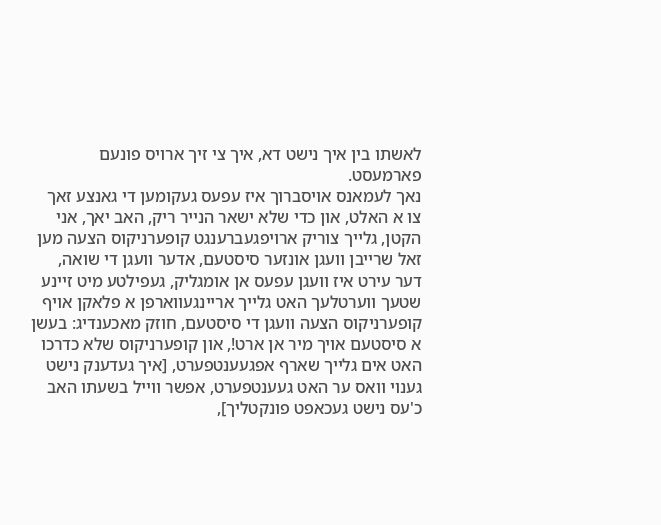לאשתו בין איך נישט דא, איך צי זיך ארויס פונעם פארמעסט.
נאך לעמאנס אויסברוך איז עפעס געקומען די גאנצע זאך צו א האלט, און כדי שלא ישאר הנייר ריק, האב יאך, אני הקטן, גלייך צוריק ארויפגעברענגט קופערניקוס הצעה מען זאל שרייבן וועגן אונזער סיסטעם, אדער וועגן די שואה, דער עירט איז וועגן עפעס אן אומגליק, געפילטע מיט זיינע שטעך ווערטלעך האט גלייך אריינגעווארפן א פלאקן אויף קופערניקוס הצעה וועגן די סיסטעם, חוזק מאכענדיג: בעשן א סיסטעם אויך מיר אן ארט!, און קופערניקוס שלא כדרכו האט אים גלייך שארף אפגעענטפערט, [איך געדענק נישט גענוי וואס ער האט געענטפערט, אפשר ווייל בשעתו האב כ'עס נישט געכאפט פונקטליך],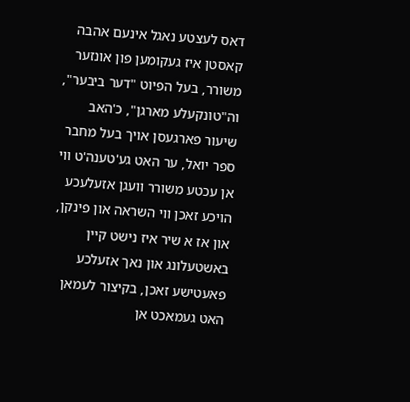דאס לעצטע נאגל אינעם אהבה קאסטן איז געקומען פון אונזער משורר, בעל הפיוט "דער ביבער", וה"טונקעלע מארגן", כ'האב שיעור פארגעסן אויך בעל מחבר ספר יואל, ער האט גע'טענה'ט ווי אן עכטע משורר וועגן אזעלעכע הויכע זאכן ווי השראה און פינקן, און אז א שיר איז נישט קיין באשטעלונג און נאך אזעלכע פאעטישע זאכן, בקיצור לעמאן האט געמאכט אן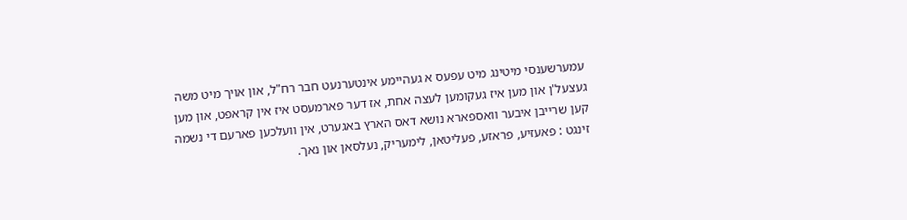עמערשענסי מיטינג מיט עפעס א געהיימע אינטערנעט חבר רח"ל, און אויך מיט משה געצעל'ן און מען איז געקומען לעצה אחת, אז דער פארמעסט איז אין קראפט, און מען קען שרייבן איבער וואספארא נושא דאס הארץ באגערט, אין וועלכען פארעם די נשמה זינגט : פאעזיע, פראזע, פעליטאן, לימעריק, נעלסאן און נאך.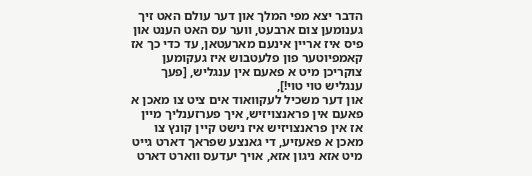הדבר יצא מפי המלך און דער עולם האט זיך גענומען צום ארבעט, ווער עס האט הענט און פיס איז אריין אינעם מארעטאן, עד כדי כך אז קאמפיוטער פון פלעטבוש איז געקומען צוקריכן מיט א פאעם אין ענגליש, [פעך ענגליש טוי טוי!],
און דער משכיל לעקוואוד אים ציט צו מאכן א פאעם אין פראנצויזיש, איך פערזענליך מיין אז אין פראנצויזיש איז נישט קיין קונץ צו מאכן א פאעזיע, די גאנצע שפראך דארט גייט מיט אזא ניגון אזא, אויך יעדעס ווארט דארט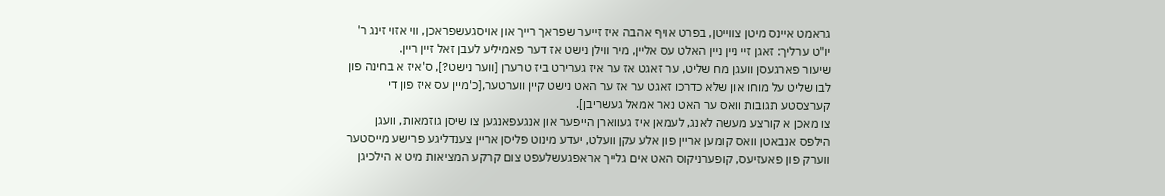גראמט איינס מיטן צווייטן, בפרט אויף אהבה איז זייער שפראך רייך און אויסגעשפראכן, ווי אזוי זינג ר' יו"ט ערליך: זאגן זיי ניין ניין האלט עס אליין, מיר ווילן נישט אז דער פאמיליע לעבן זאל זיין ריין.
שיעור פארגעסן וועגן מח שליט, ער זאגט אז ער איז גערירט ביז טרערן [ווער נישט?], ס'איז א בחינה פון לבו שליט על מוחו און שלא כדרכו זאגט ער אז ער האט נישט קיין ווערטער,[כ'מיין עס איז פון די קערצסטע תגובות וואס ער האט נאר אמאל געשריבן].
צו מאכן א קורצע מעשה לאנג, לעמאן איז געווארן הייפער און אנגעפאנגען צו שיסן גוזמאות, וועגן הילפס אנבאטן וואס קומען אריין פון אלע עקן וועלט, יעדע מינוט פליסן אריין צענדליגע פרישע מייסטער ווערק פון פאעזיעס, קופערניקוס האט אים גלייך אראפגעשלעפט צום קרקע המציאות מיט א הילכיגן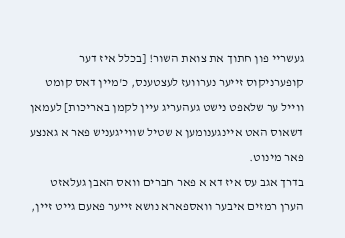געשריי פון חתוך את צואת השור! [בכלל איז דער קופערניקוס זייער נערוועז לעצטענס, כ'מיין דאס קומט ווייל ער שלאפט נישט געהעריג עיין לקמן באריכות] לעמאן דשאוס האט איינגענומען א שטיל שווייגעניש פאר א גאנצע פאר מינוט.
בדרך אגב עס איז דא א פאר חברים וואס האבן געלאזט הערן רמזים איבער וואספארא נושא זייער פאעם גייט זיין,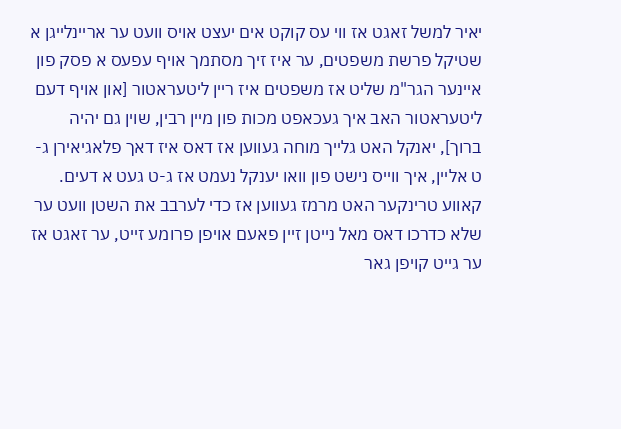יאיר למשל זאגט אז ווי עס קוקט אים יעצט אויס וועט ער אריינלייגן א שטיקל פרשת משפטים, ער איז זיך מסתמך אויף עפעס א פסק פון איינער הגר"מ שליט אז משפטים איז ריין ליטעראטור [און אויף דעם ליטעראטור האב איך געכאפט מכות פון מיין רבין, שוין גם יהיה ברוך], יאנקל האט גלייך מוחה געווען אז דאס איז דאך פלאגיאירן ג-ט אליין, איך ווייס נישט פון וואו יענקל נעמט אז ג-ט געט א דעים.
קאווע טרינקער האט מרמז געווען אז כדי לערבב את השטן וועט ער שלא כדרכו דאס מאל נייטן זיין פאעם אויפן פרומע זייט, ער זאגט אז ער גייט קויפן גאר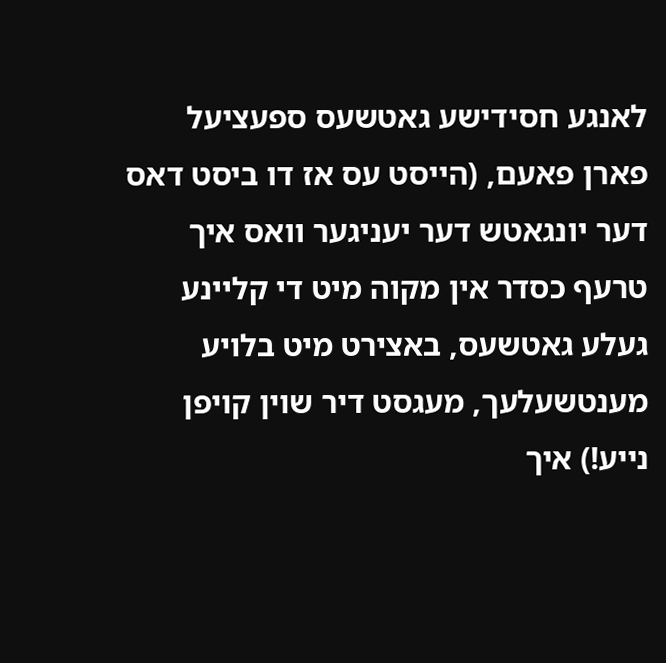לאנגע חסידישע גאטשעס ספעציעל פארן פאעם, (הייסט עס אז דו ביסט דאס דער יונגאטש דער יעניגער וואס איך טרעף כסדר אין מקוה מיט די קליינע געלע גאטשעס, באצירט מיט בלויע מענטשעלעך, מעגסט דיר שוין קויפן נייע!) איך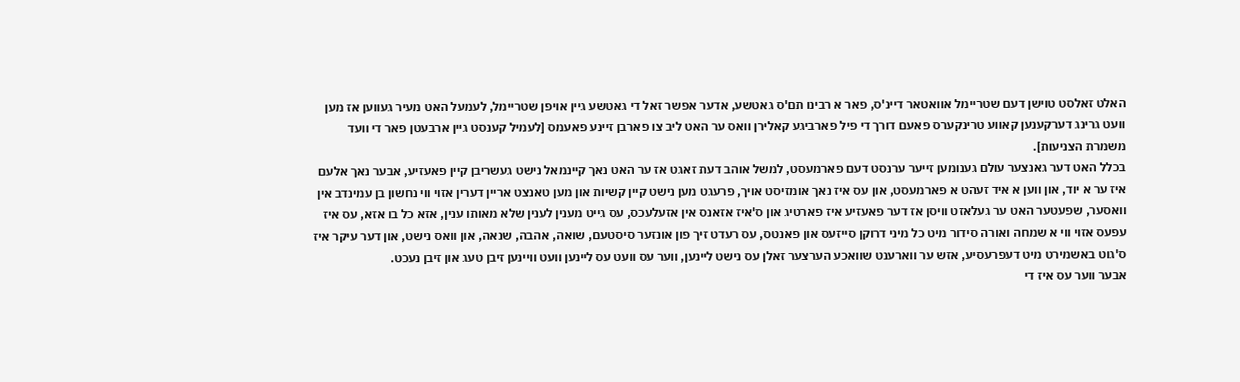האלט זאלסט טוישן דעם שטריימל אוואטאר דיינ'ס, פאר א רבינו תם'ס גאטשע, אדער אפשר זאל די גאטשע גיין אויפן שטריימל, לעמעל האט מעיר געווען אז מען וועט גרינג דערקענען קאווע טרינקערס פאעם דורך די פיל פארביגע קאלירן וואס ער האט ליב צו פארבן זיינע פאעמס [לעמיל קענסט גיין ארבעטן פאר די וועד משמרת הצניעות].
בכלל האט דער גאנצער עולם גענומען זייער ערנסט דעם פארמעסט, למשל אוהב דעת זאגט אז ער האט נאך קיינמאל נישט געשריבן קיין פאעזיע, אבער נאך אלעם איז ער א יוד, און ווען א איד זעהט א פארמעסט, און עס איז נאך אומזיסט אויך, פרעגט מען נישט קיין קשיות און מען טאנצט אריין דערין אזוי ווי נחשון בן עמינדב אין וואסער, שפעטער האט ער געלאזט וויסן אז דער פאעזיע איז פארטיג און ס'איז אזאנס אין אזעלעכס, עס גייט מענין לענין שלא מאותו ענין, אזא כל בו אזא, עס איז עפעס אזוי ווי א שמחה ואורה סידור מיט כל מיני דרוקן סייזעס און פאנטס, עס רעדט זיך פון אונזער סיסטעם, שואה, אהבה, שנאה, און וואס נישט, און דער עיקר איז ס'גוט באשמירט מיט דעפרעסיע, אזש ער ווארענט שוואכע הערצער זאלן עס נישט ליינען, ווער עס וועט עס ליינען וועט וויינען זיבן טעג און זיבן נעכט.
אבער ווער עס איז די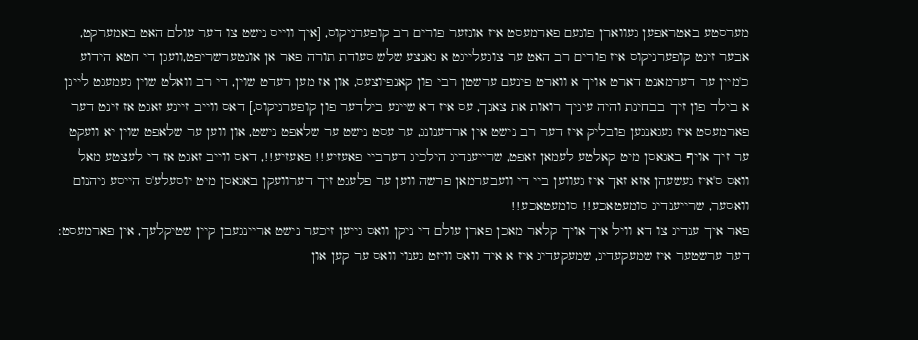מערסטע באטראפען געווארן פונעם פארמעסט איז אונזער פורים רב קופערניקוס, [איך ווייס נישט צו דער עולם האט באמערקט, אבער זינט קופערניקוס איז פורים רב האט ער צוגעלייגט א גאנצע שלש סעודת תורה פאר אן אונטערשריפט,וועגן די חטא הידוע כ'מיין ער דערמאנט דארט אויך א ווארט פינעם ערשטן רבי פון קאנפיוצעס, און אז מען רעדט שוין, די רב וואלט שוין געמעגט לייגן א בילד פון זיך בבחינת והיה עיניך רואות את צאנך, עס איז דא שיינע בילדער פון קופערניקוס,] דאס ווייב זיינע זאגט אז זינט דער פארמעסט איז געגאנגען פובליק איז דער רב נישט אין ארדענונג, ער עסט נישט ער שלאפט נישט, און ווען ער שלאפט שוין יא וועקט ער זיך אויף באגאסן מיט קאלטע לעמאן זאפט, שרייענדיג הילכיג דערביי פאעזיע!! פאעזיע!!, דאס ווייב זאגט אז די לעצטע מאל וואס ס'איז געשעהן אזא זאך איז געווען ביי די וועבערמאן פרשה ווען ער פלעגט זיך דערוועקן באגאסן מיט יוסעלע'ס הייסע גיהנום וואסער, שרייענדיג סומעטאכע!! סומעטאכע!!
פאר איך ענדיג צו דא וויל איך אויך קלאר מאכן פארן עולם די ניקן וואס גייען זיכער נישט אריינגעבן קיין שטיקלעך, אין פארמעסט:
דער ערשטער איז שמעקעדיג, שמעקעדיג איז א איד וואס וויזט גענוי וואס ער קען און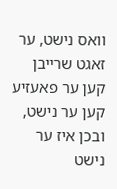וואס נישט, ער זאגט שרייבן קען ער פאעזיע קען ער נישט, ובכן איז ער נישט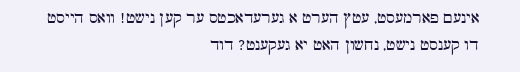אינעם פארמעסט, עטץ הערט א גערעדאכטס ער קען נישט! וואס הייסט דו קענסט נישט, נחשון האט יא געקענט? דוד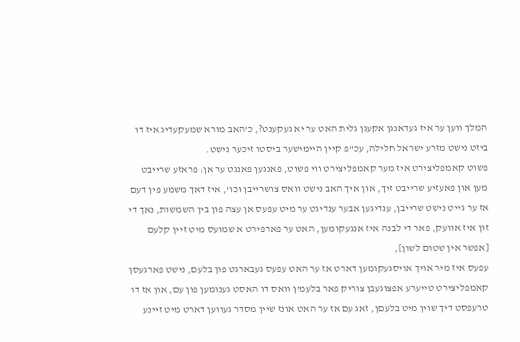המלך ווען ער איז געדאנגן אקעגן גלית האט ער יא געקענט?, כ'האב מורא שמעקעדיג איז דו ביזט נישט מזרע ישראל חלילה, עכ"פ קיין היימישער ביסטו זיכער נישט.
פשוט קאמפליצירט איז מער קאמפליצירט ווי פשוט, פאנגען פאנגט ער אן: פראזע שרייבט מען און פאעזיע שרייבט זיך, און איך האב נישט וואס צושרייבן וכו', איז דאך משמע פין דעם אז ער גייט נישט שרייבן, ענדיגען אבער ענדיגט ער מיט עפעס אן עצה פון בין השמשות, נאך די זון איז אוועק, פאר די לבנה איז אנגעקומען, האט ער פארפירט א שמועס מיט זיין קלעם [אפשר אין שטום לשון],
עפעס איז מיר אויך אויסגעקומען דארט אז ער האט עפעס געבארגט פון בלעם, נישט פארגעסן קאמפליצירט טייערע אפצוגעבן צוריק פאר בלעמ'ן וואס דו האסט גענומען פון עם, און אז דו טרעפסט דיך שוין מיט בלעםן, זאג עם אז ער האט אונז שיין מסדר געווען דארט מיט זיינע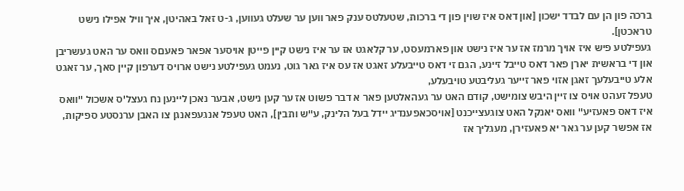ברכה פון הן עם לבדד ישכון [און דאס איז שוין פון די ברכות, שטעלטס ענק פאר ווען ער שעלט געווען, ג-ט זאל באהיטן, איך וויל אפילו נישט טראכטן].
געפילטע פיש איז אויך מרמז אז ער איז נישט און פארמעסט, ער קלאגט אז ער איז נישט קיין פייטן אויסער אפאר פאעםס וואס ער האט געשריבן און די בראשית יארן פאר דאס טייבל זיינע, הגם זי דאס טייבעלע זאגט אז עס איז גאר גוט, נעמט געפילטע נישט ארויס דערפון קיין סאך, ער זאגט אלע טייבעלעך זאגן אזוי פאר זייער געליבטע טויבעלע,
טעפל זעהט אויס צו זיין היבש צומישט, קודם האט ער געהאלטען פאר א דבר פשוט אז ער קען נישט, אבער נאכן ליינען נח געצל'ס אשכול "וואס איז דאס פאעזיע" וואס יאנקל האט צוגעצייכנט [אויסכאפענדיג יידל בעל הלינק, ע"ש ותבין], האט טעפל אנגעפאנגן צו האבן ערנסטע ספיקות, אז אפשר קען ער גאר יא פאעזירן, מעגליך אז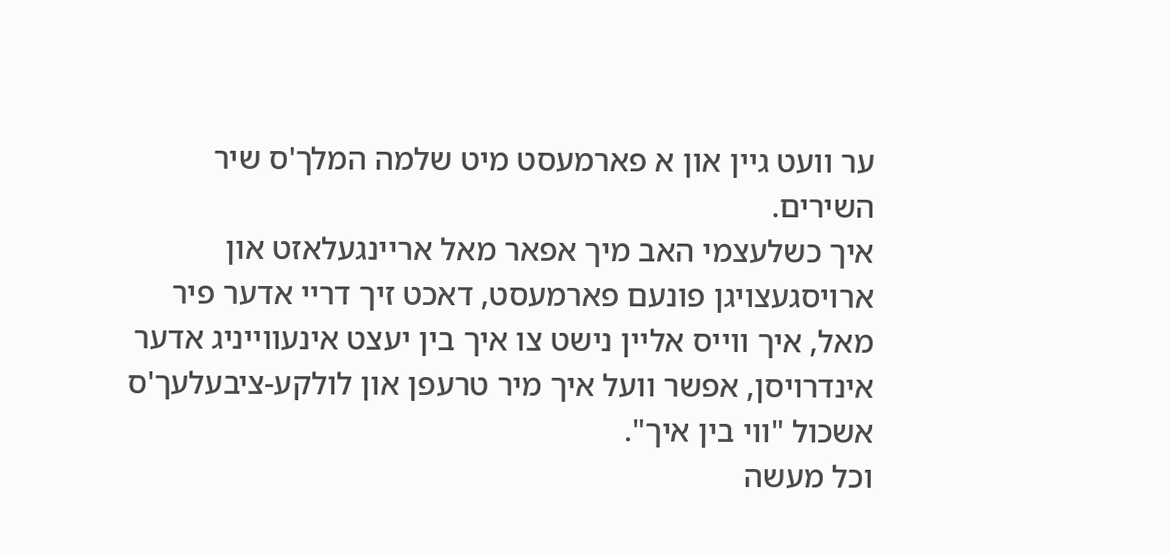ער וועט גיין און א פארמעסט מיט שלמה המלך'ס שיר השירים.
איך כשלעצמי האב מיך אפאר מאל אריינגעלאזט און ארויסגעצויגן פונעם פארמעסט, דאכט זיך דריי אדער פיר מאל, איך ווייס אליין נישט צו איך בין יעצט אינעווייניג אדער אינדרויסן, אפשר וועל איך מיר טרעפן און לולקע-ציבעלעך'ס אשכול "ווי בין איך".
וכל מעשה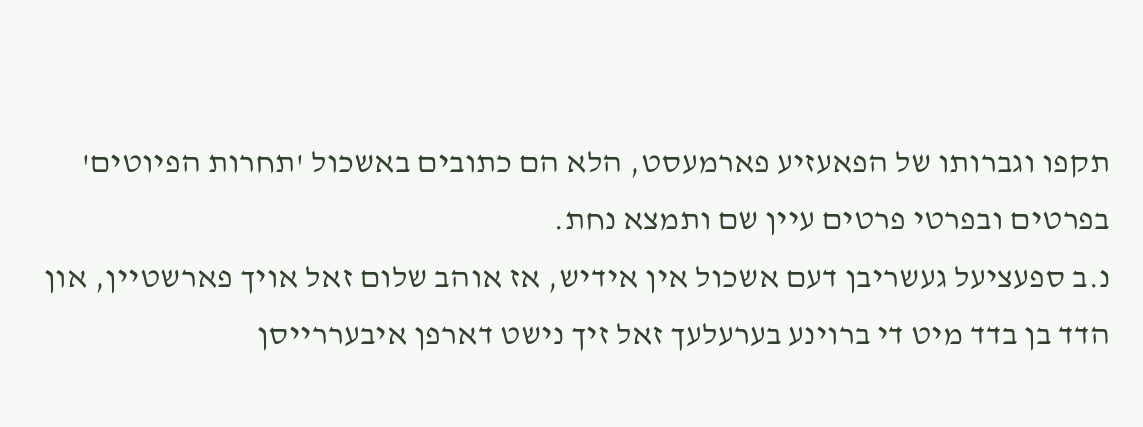תקפו וגברותו של הפאעזיע פארמעסט, הלא הם כתובים באשכול 'תחרות הפיוטים' בפרטים ובפרטי פרטים עיין שם ותמצא נחת.
נ.ב ספעציעל געשריבן דעם אשכול אין אידיש, אז אוהב שלום זאל אויך פארשטיין, און הדד בן בדד מיט די ברוינע בערעלעך זאל זיך נישט דארפן איבעררייסן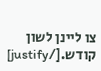צו ליינן לשון קודש.[/justify]